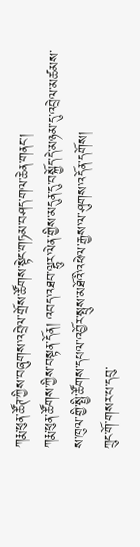ཀརྨ་ཕུན་ཚོཊ་ཀྱིས་བཞུགས་འབྲེལ་གྲོས་ཚོགས་སྟེང་གཏམ་བཤད་གལ་ཆེན་གནང་།
ཀརྨ་ཕུན་ཚོགས་ཀྱིས་བསྟན་དོན། འབད་འཐབ་ལྷུར་ལེན་གྱིས་མདུན་དུ་བསྐྱོད་དེ་མཉམ་དུ་འབྲེལ་མཚམས་ས་ཁུལ་གྱི་སྤྱི་ཚོགས་དཔལ་འབྱོར་སྤུས་མཐོའི་འཕེལ་རྒྱས་ལ་ཤུགས་འདོན་དགོས།
ཀྲུང་གོ་གསར་པ་དབུ་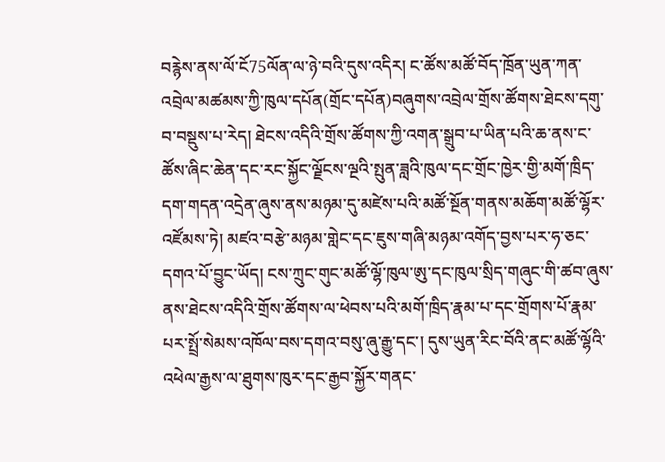བརྙེས་ནས་ལོ་ངོ75ལོན་ལ་ཉེ་བའི་དུས་འདིར། ང་ཚོས་མཚོ་བོད་ཁྲོན་ཡུན་ཀན་འབྲེལ་མཚམས་ཀྱི་ཁུལ་དཔོན(གྲོང་དཔོན)བཞུགས་འབྲེལ་གྲོས་ཚོགས་ཐེངས་དགུ་བ་བསྡུས་པ་རེད། ཐེངས་འདིའི་གྲོས་ཚོགས་ཀྱི་འགན་སྒྲུབ་པ་ཡིན་པའི་ཆ་ནས་ང་ཚོས་ཞིང་ཆེན་དང་རང་སྐྱོང་ལྗོངས་ལྔའི་སྤུན་ཟླའི་ཁུལ་དང་གྲོང་ཁྱེར་གྱི་མགོ་ཁྲིད་དག་གདན་འདྲེན་ཞུས་ནས་མཉམ་དུ་མཛེས་པའི་མཚོ་སྔོན་གནས་མཆོག་མཚོ་ལྷོར་འཛོམས་ཏེ། མཛའ་བརྩེ་མཉམ་གླེང་དང་ཇུས་གཞི་མཉམ་འགོད་བྱས་པར་ཧ་ཅང་དགའ་པོ་བྱུང་ཡོད། ངས་ཀྲུང་གུང་མཚོ་ལྷོ་ཁུལ་ཨུ་དང་ཁུལ་སྲིད་གཞུང་གི་ཚབ་ཞུས་ནས་ཐེངས་འདིའི་གྲོས་ཚོགས་ལ་ཕེབས་པའི་མགོ་ཁྲིད་རྣམ་པ་དང་གྲོགས་པོ་རྣམ་པར་སྤྲོ་སེམས་འཁོལ་བས་དགའ་བསུ་ཞུ་རྒྱུ་དང་། དུས་ཡུན་རིང་བོའི་ནང་མཚོ་ལྷོའི་འཕེལ་རྒྱས་ལ་ཐུགས་ཁུར་དང་རྒྱབ་སྐྱོར་གནང་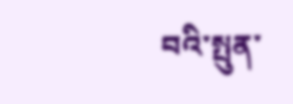བའི་སྤུན་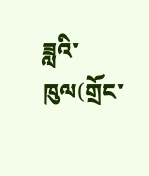ཟླའི་ཁུལ(གྲོང་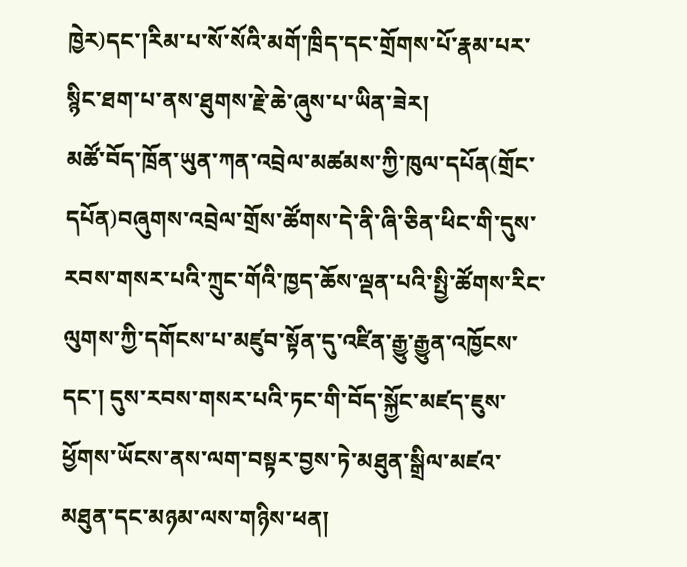ཁྱེར)དང་།རིམ་པ་སོ་སོའི་མགོ་ཁྲིད་དང་གྲོགས་པོ་རྣམ་པར་སྙིང་ཐག་པ་ནས་ཐུགས་རྗེ་ཆེ་ཞུས་པ་ཡིན་ཟེར།
མཚོ་བོད་ཁྲོན་ཡུན་ཀན་འབྲེལ་མཚམས་ཀྱི་ཁུལ་དཔོན(གྲོང་དཔོན)བཞུགས་འབྲེལ་གྲོས་ཚོགས་དེ་ནི་ཞི་ཅིན་ཕིང་གི་དུས་རབས་གསར་པའི་ཀྲུང་གོའི་ཁྱད་ཆོས་ལྡན་པའི་སྤྱི་ཚོགས་རིང་ལུགས་ཀྱི་དགོངས་པ་མཛུབ་སྟོན་དུ་འཛིན་རྒྱུ་རྒྱུན་འཁྱོངས་དང་། དུས་རབས་གསར་པའི་ཏང་གི་བོད་སྐྱོང་མཛད་ཇུས་ཕྱོགས་ཡོངས་ནས་ལག་བསྟར་བྱས་ཏེ་མཐུན་སྒྲིལ་མཛའ་མཐུན་དང་མཉམ་ལས་གཉིས་ཕན།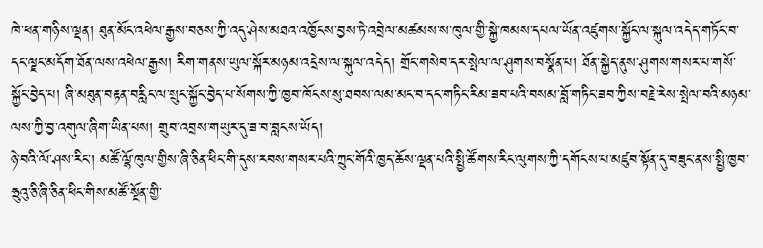ཁེ་ཕན་གཉིས་ལྡན། ཐུན་མོང་འཕེལ་རྒྱས་བཅས་ཀྱི་འདུ་ཤེས་མཐའ་འཁྱོངས་བྱས་ཏེ་འབྲེལ་མཚམས་ས་ཁུལ་གྱི་སྐྱེ་ཁམས་དཔལ་ཡོན་འཛུགས་སྐྱོང་ལ་སྐུལ་འདེད་གཏོང་བ་དང་ལྗང་མདོག་ཐོན་ལས་འཕེལ་རྒྱས། རིག་གནས་ཡུལ་སྐོར་མཉམ་འདྲེས་ལ་སྐུལ་འདེད། གྲོང་གསེབ་དར་སྤེལ་ལ་ཤུགས་བསྣོན་པ། ཐོན་སྐྱེད་ནུས་ཤུགས་གསར་པ་གསོ་སྐྱོང་བྱེད་པ། ཞི་མཐུན་བརྟན་བརླིང་ལ་སྲུང་སྐྱོང་བྱེད་པ་སོགས་ཀྱི་ཁྱབ་ཁོངས་སུ་ཐབས་ལམ་མང་བ་དང་གཏིང་རིམ་ཟབ་པའི་བསམ་བློ་གཏིང་ཟབ་ཀྱིས་བརྗེ་རེས་སྤེལ་བའི་མཉམ་ལས་ཀྱི་བྱ་འགུལ་ཞིག་ཡིན་པས། གྲུབ་འབྲས་གཡུར་དུ་ཟ་བ་བླངས་ཡོད།
ཉེ་བའི་ལོ་ཤས་རིང་། མཚོ་ལྷོ་ཁུལ་གྱིས་ཞི་ཅིན་ཕིང་གི་དུས་རབས་གསར་པའི་ཀྲུང་གོའི་ཁྱད་ཆོས་ལྡན་པའི་སྤྱི་ཚོགས་རིང་ལུགས་ཀྱི་དགོངས་པ་མཛུབ་སྟོན་དུ་བཟུང་ནས་སྤྱི་ཁྱབ་ཧྲུའུ་ཅི་ཞི་ཅིན་ཕིང་གིས་མཚོ་སྔོན་གྱི་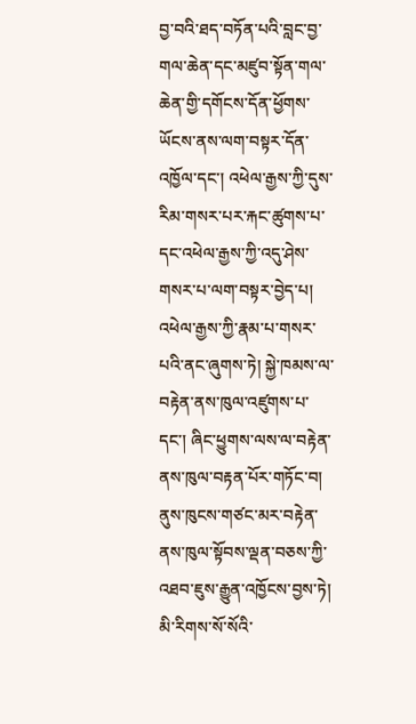བྱ་བའི་ཐད་བཏོན་པའི་བླང་བྱ་གལ་ཆེན་དང་མཛུབ་སྟོན་གལ་ཆེན་གྱི་དགོངས་དོན་ཕྱོགས་ཡོངས་ནས་ལག་བསྟར་དོན་འཁྱོལ་དང་། འཕེལ་རྒྱས་ཀྱི་དུས་རིམ་གསར་པར་རྐང་ཚུགས་པ་དང་འཕེལ་རྒྱས་ཀྱི་འདུ་ཤེས་གསར་པ་ལག་བསྟར་བྱེད་པ། འཕེལ་རྒྱས་ཀྱི་རྣམ་པ་གསར་པའི་ནང་ཞུགས་ཏེ། སྐྱེ་ཁམས་ལ་བརྟེན་ནས་ཁུལ་འཛུགས་པ་དང་། ཞིང་ཕྱུགས་ལས་ལ་བརྟེན་ནས་ཁུལ་བརྟན་པོར་གཏོང་བ། ནུས་ཁུངས་གཙང་མར་བརྟེན་ནས་ཁུལ་སྟོབས་ལྡན་བཅས་ཀྱི་འཐབ་ཇུས་རྒྱུན་འཁྱོངས་བྱས་ཏེ། མི་རིགས་སོ་སོའི་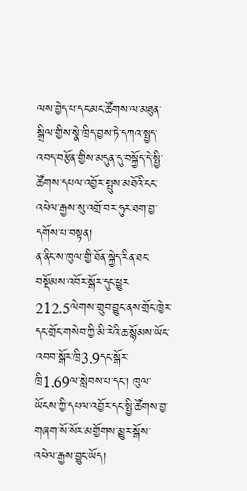ལས་བྱེད་པ་དང་མང་ཚོགས་ལ་མཐུན་སྒྲིལ་གྱིས་སྣེ་ཁྲིད་བྱས་ཏེ་དཀའ་སྤྱད་འབད་བརྩོན་གྱིས་མདུན་དུ་བསྐྱོད་དེ་སྤྱི་ཚོགས་དཔལ་འབྱོར་སྤུས་མཐོའི་ངང་འཕེལ་རྒྱས་སུ་འགྲོ་བར་ཧུར་ཐག་བྱ་དགོས་པ་བསྟན།
ན་ནིང་ས་ཁུལ་གྱི་ཐོན་སྐྱེད་རིན་ཐང་བསྡོམས་འབོར་སྒོར་དུང་ཕྱུར 212.5ལེགས་གྲུབ་བྱུང་ནས་གྲོང་ཁྱེར་དང་གྲོང་གསེབ་ཀྱི་མི་རེའི་ཆ་སྙོམས་ཡོང་འབབ་སྒོར་ཁྲི3.9དང་སྒོར་ཁྲི1.69ལ་སླེབས་པ་དང་། ཁུལ་ཡོངས་ཀྱི་དཔལ་འབྱོར་དང་སྤྱི་ཚོགས་བྱ་གཞག་སོ་སོར་མགྱོགས་མྱུར་སྒོས་འཕེལ་རྒྱས་བྱུང་ཡོད།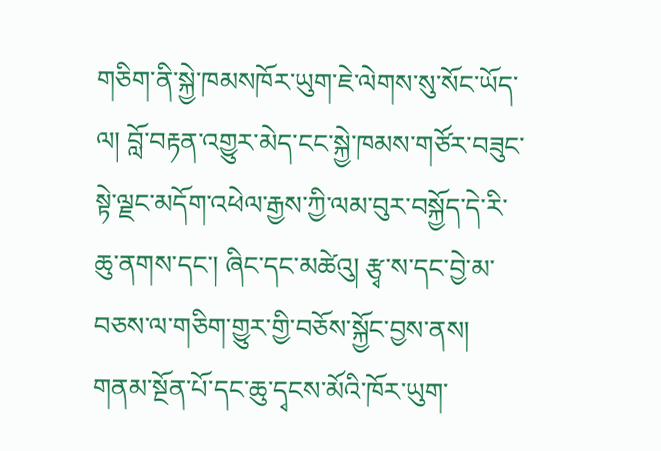གཅིག་ནི་སྐྱེ་ཁམསཁོར་ཡུག་ཇེ་ལེགས་སུ་སོང་ཡོད་ལ། བློ་བརྟན་འགྱུར་མེད་ངང་སྐྱེ་ཁམས་གཙོར་བཟུང་སྟེ་ལྗང་མདོག་འཕེལ་རྒྱས་ཀྱི་ལམ་བུར་བསྐྱོད་དེ་རི་ཆུ་ནགས་དང་། ཞིང་དང་མཚེའུ། རྩྭ་ས་དང་བྱེ་མ་བཅས་ལ་གཅིག་གྱུར་གྱི་བཅོས་སྐྱོང་བྱས་ནས། གནམ་སྔོན་པོ་དང་ཆུ་དྭངས་མོའི་ཁོར་ཡུག་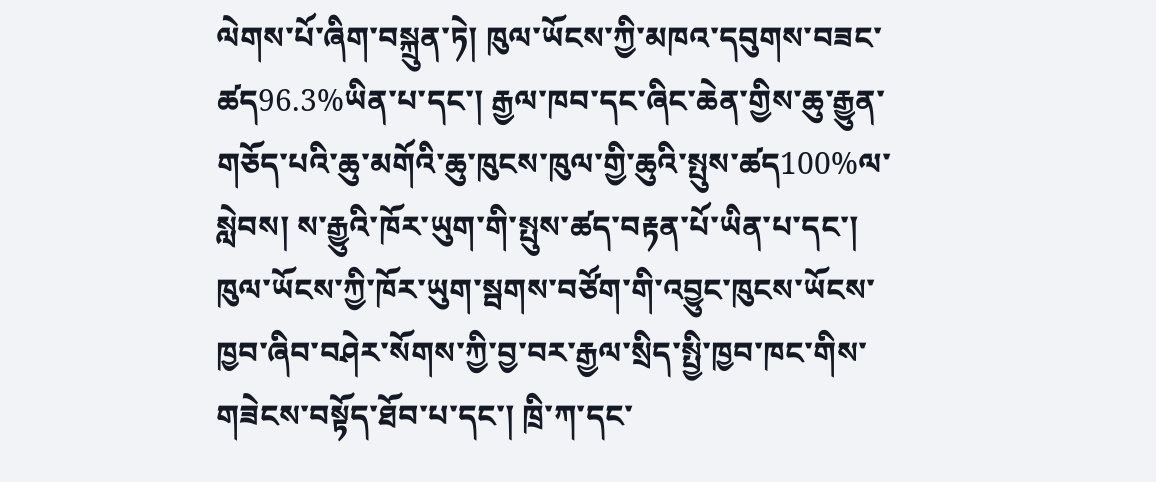ལེགས་པོ་ཞིག་བསྐྲུན་ཏེ། ཁུལ་ཡོངས་ཀྱི་མཁའ་དབུགས་བཟང་ཚད96.3%ཡིན་པ་དང་། རྒྱལ་ཁབ་དང་ཞིང་ཆེན་གྱིས་ཆུ་རྒྱུན་གཅོད་པའི་ཆུ་མགོའི་ཆུ་ཁུངས་ཁུལ་གྱི་ཆུའི་སྤུས་ཚད100%ལ་སླེབས། ས་རྒྱུའི་ཁོར་ཡུག་གི་སྤུས་ཚད་བརྟན་པོ་ཡིན་པ་དང་། ཁུལ་ཡོངས་ཀྱི་ཁོར་ཡུག་སྦགས་བཙོག་གི་འབྱུང་ཁུངས་ཡོངས་ཁྱབ་ཞིབ་བཤེར་སོགས་ཀྱི་བྱ་བར་རྒྱལ་སྲིད་སྤྱི་ཁྱབ་ཁང་གིས་གཟེངས་བསྟོད་ཐོབ་པ་དང་། ཁྲི་ཀ་དང་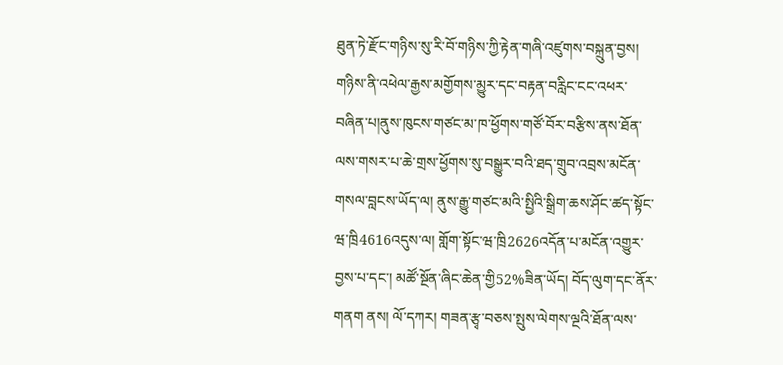ཐུན་ཏེ་རྫོང་གཉིས་སུ་རི་བོ་གཉིས་ཀྱི་རྟེན་གཞི་འཛུགས་བསྐྲུན་བྱས། གཉིས་ནི་འཕེལ་རྒྱས་མགྱོགས་མྱུར་དང་བརྟན་བརླིང་ངང་འཕར་བཞིན་པ།ནུས་ཁུངས་གཙང་མ་ཁ་ཕྱོགས་གཙོ་བོར་བརྩིས་ནས་ཐོན་ལས་གསར་པ་ཆེ་གྲས་ཕྱོགས་སུ་བསྒྱུར་བའི་ཐད་གྲུབ་འབྲས་མངོན་གསལ་བླངས་ཡོད་ལ། ནུས་རྒྱུ་གཙང་མའི་སྤྱིའི་སྒྲིག་ཆས་ཤོང་ཚད་སྟོང་ཝ་ཁྲི4616འདུས་ལ། གློག་སྟོང་ཝ་ཁྲི2626འདོན་པ་མངོན་འགྱུར་བྱས་པ་དང་། མཚོ་སྔོན་ཞིང་ཆེན་གྱི52%ཟིན་ཡོད། བོད་ལུག་དང་ནོར་གནག ནས། ལོ་དཀར། གཟན་རྩྭ་བཅས་སྤུས་ལེགས་ལྔའི་ཐོན་ལས་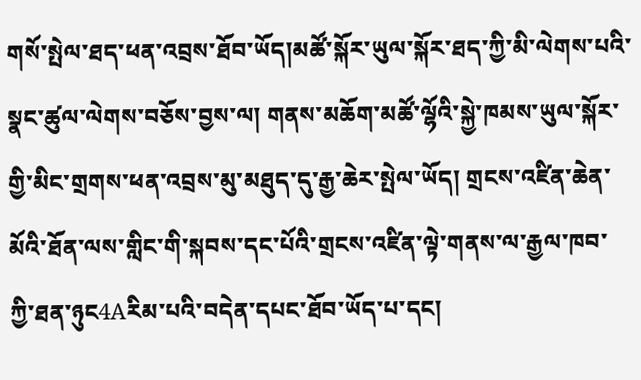གསོ་སྤེལ་ཐད་ཕན་འབྲས་ཐོབ་ཡོད།མཚོ་སྐོར་ཡུལ་སྐོར་ཐད་ཀྱི་མི་ལེགས་པའི་སྣང་ཚུལ་ལེགས་བཅོས་བྱས་ལ། གནས་མཆོག་མཚོ་ལྷོའི་སྐྱེ་ཁམས་ཡུལ་སྐོར་གྱི་མིང་གྲགས་ཕན་འབྲས་མུ་མཐུད་དུ་རྒྱ་ཆེར་སྤེལ་ཡོད། གྲངས་འཛིན་ཆེན་མོའི་ཐོན་ལས་གླིང་གི་སྐབས་དང་པོའི་གྲངས་འཛིན་ལྟེ་གནས་ལ་རྒྱལ་ཁབ་ཀྱི་ཐན་ཉུང4Aརིམ་པའི་བདེན་དཔང་ཐོབ་ཡོད་པ་དང།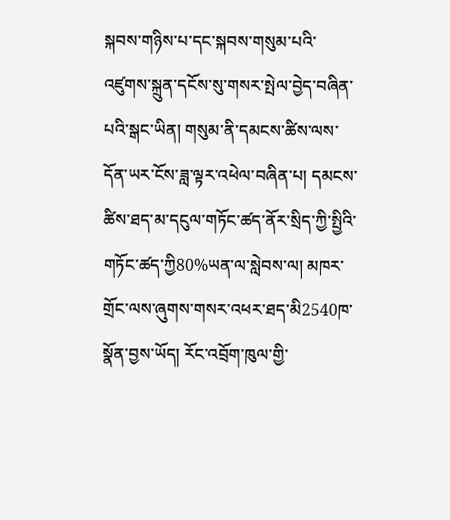སྐབས་གཉིས་པ་དང་སྐབས་གསུམ་པའི་འཛུགས་སྐྲུན་དངོས་སུ་གསར་སྤེལ་བྱེད་བཞིན་པའི་སྒང་ཡིན། གསུམ་ནི་དམངས་ཚིས་ལས་དོན་ཡར་ངོས་ཟླ་ལྟར་འཕེལ་བཞིན་པ། དམངས་ཚིས་ཐད་མ་དངུལ་གཏོང་ཚད་ནོར་སྲིད་ཀྱི་སྤྱིའི་གཏོང་ཚད་ཀྱི80%ཡན་ལ་སླེབས་ལ། མཁར་གྲོང་ལས་ཞུགས་གསར་འཕར་ཐད་མི2540ཁ་སྣོན་བྱས་ཡོད། རོང་འབྲོག་ཁུལ་གྱི་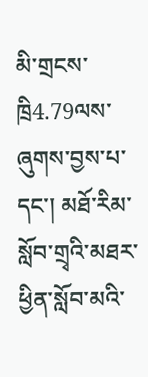མི་གྲངས་ཁྲི4.79ལས་ཞུགས་བྱས་པ་དང་། མཐོ་རིམ་སློབ་གྲྭའི་མཐར་ཕྱིན་སློབ་མའི་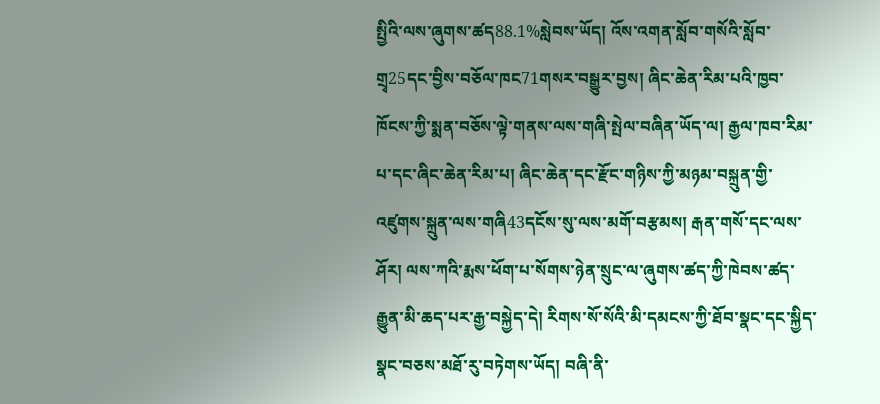སྤྱིའི་ལས་ཞུགས་ཚད88.1%སླེབས་ཡོད། འོས་འགན་སློབ་གསོའི་སློབ་གྲྭ25དང་བྱིས་བཅོལ་ཁང71གསར་བསྒྱུར་བྱས། ཞིང་ཆེན་རིམ་པའི་ཁྱབ་ཁོངས་ཀྱི་སྨན་བཅོས་ལྟེ་གནས་ལས་གཞི་སྤེལ་བཞིན་ཡོད་ལ། རྒྱལ་ཁབ་རིམ་པ་དང་ཞིང་ཆེན་རིམ་པ། ཞིང་ཆེན་དང་རྫོང་གཉིས་ཀྱི་མཉམ་བསྐྲུན་གྱི་འཛུགས་སྐྲུན་ལས་གཞི43དངོས་སུ་ལས་མགོ་བརྩམས། རྒན་གསོ་དང་ལས་ཤོར། ལས་ཀའི་རྨས་ཕོག་པ་སོགས་ཉེན་སྲུང་ལ་ཞུགས་ཚད་ཀྱི་ཁེབས་ཚད་རྒྱུན་མི་ཆད་པར་རྒྱ་བསྐྱེད་དེ། རིགས་སོ་སོའི་མི་དམངས་ཀྱི་ཐོབ་སྣང་དང་སྐྱིད་སྣང་བཅས་མཐོ་རུ་བཏེགས་ཡོད། བཞི་ནི་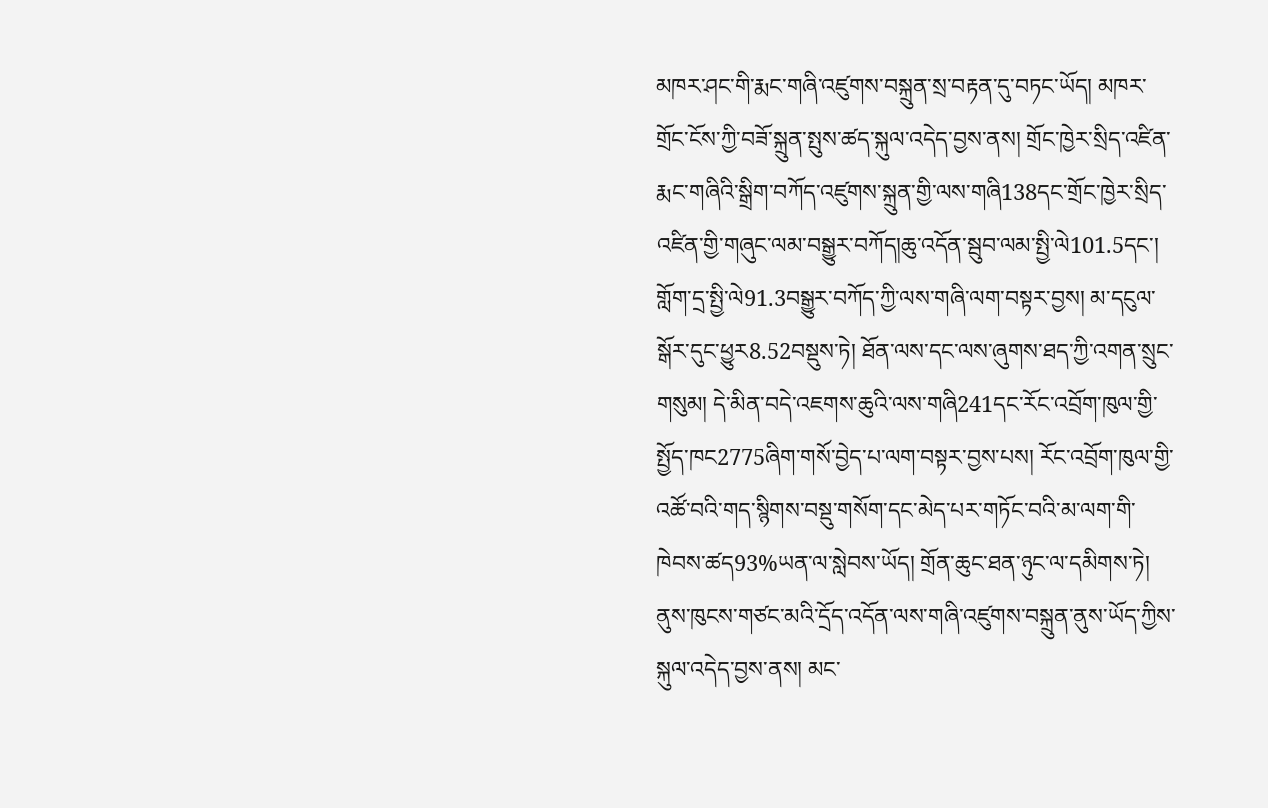མཁར་ཤང་གི་རྨང་གཞི་འཛུགས་བསྐྲུན་སྲ་བརྟན་དུ་བཏང་ཡོད། མཁར་གྲོང་ངོས་ཀྱི་བཟོ་སྐྲུན་སྤུས་ཚད་སྐུལ་འདེད་བྱས་ནས། གྲོང་ཁྱེར་སྲིད་འཛིན་རྨང་གཞིའི་སྒྲིག་བཀོད་འཛུགས་སྐྲུན་གྱི་ལས་གཞི138དང་གྲོང་ཁྱེར་སྲིད་འཛིན་གྱི་གཞུང་ལམ་བསྒྱུར་བཀོད།ཆུ་འདོན་སྦུབ་ལམ་སྤྱི་ལེ101.5དང་། གློག་དྲ་སྤྱི་ལེ91.3བསྒྱུར་བཀོད་ཀྱི་ལས་གཞི་ལག་བསྟར་བྱས། མ་དངུལ་སྒོར་དུང་ཕྱུར8.52བསྡུས་ཏེ། ཐོན་ལས་དང་ལས་ཞུགས་ཐད་ཀྱི་འགན་སྲུང་གསུམ། དེ་མིན་བདེ་འཇགས་ཆུའི་ལས་གཞི241དང་རོང་འབྲོག་ཁུལ་གྱི་སྤྱོད་ཁང2775ཞིག་གསོ་བྱེད་པ་ལག་བསྟར་བྱས་པས། རོང་འབྲོག་ཁུལ་གྱི་འཚོ་བའི་གད་སྙིགས་བསྡུ་གསོག་དང་མེད་པར་གཏོང་བའི་མ་ལག་གི་ཁེབས་ཚད93%ཡན་ལ་སླེབས་ཡོད། གྲོན་ཆུང་ཐན་ཉུང་ལ་དམིགས་ཏེ། ནུས་ཁུངས་གཙང་མའི་དྲོད་འདོན་ལས་གཞི་འཛུགས་བསྐྲུན་ནུས་ཡོད་ཀྱིས་སྐུལ་འདེད་བྱས་ནས། མང་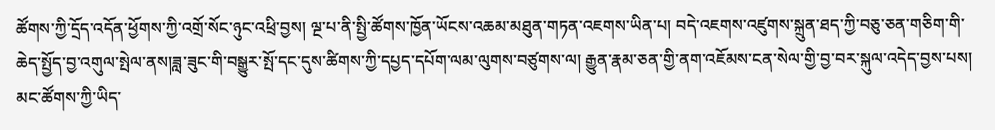ཚོགས་ཀྱི་དྲོད་འདོན་ཕྱོགས་ཀྱི་འགྲོ་སོང་ཉུང་འཕྲི་བྱས། ལྔ་པ་ནི་སྤྱི་ཚོགས་ཁྱོན་ཡོངས་འཆམ་མཐུན་གཏན་འཇགས་ཡིན་པ། བདེ་འཇགས་འཛུགས་སྐྲུན་ཐད་ཀྱི་བཅུ་ཅན་གཅིག་གི་ཆེད་སྤྱོད་བྱ་འགུལ་སྤེལ་ནས།ཟླ་ཟུང་གི་བསྒྱུར་སྤོ་དང་དུས་ཚིགས་ཀྱི་དཔྱད་དཔོག་ལམ་ལུགས་བཙུགས་ལ། རྒྱུན་རྣམ་ཅན་གྱི་ནག་འཇོམས་ངན་སེལ་གྱི་བྱ་བར་སྐུལ་འདེད་བྱས་པས། མང་ཚོགས་ཀྱི་ཡིད་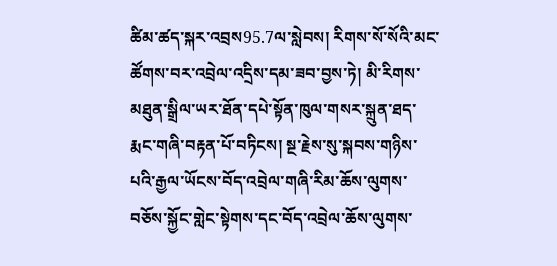ཚིམ་ཚད་སྐར་འབྲས95.7ལ་སླེབས། རིགས་སོ་སོའི་མང་ཚོགས་བར་འབྲེལ་འདྲིས་དམ་ཟབ་བྱས་ཏེ། མི་རིགས་མཐུན་སྒྲིལ་ཡར་ཐོན་དཔེ་སྟོན་ཁུལ་གསར་སྐྲུན་ཐད་རྨང་གཞི་བརྟན་པོ་བཏིངས། སྔ་རྗེས་སུ་སྐབས་གཉིས་པའི་རྒྱལ་ཡོངས་བོད་འབྲེལ་གཞི་རིམ་ཆོས་ལུགས་བཅོས་སྐྱོང་གླེང་སྟེགས་དང་བོད་འབྲེལ་ཆོས་ལུགས་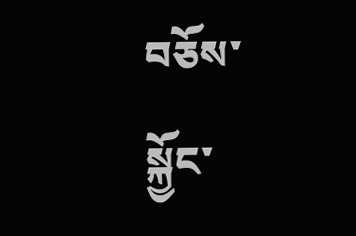བཅོས་སྐྱོང་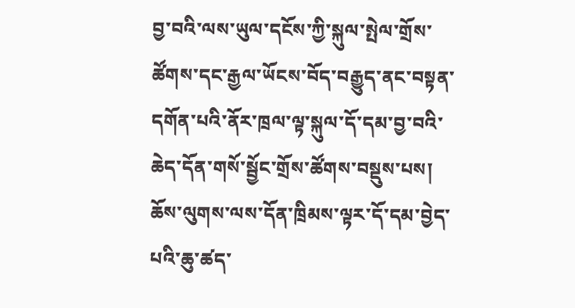བྱ་བའི་ལས་ཡུལ་དངོས་ཀྱི་སྐུལ་སྤེལ་གྲོས་ཚོགས་དང་རྒྱལ་ཡོངས་བོད་བརྒྱུད་ནང་བསྟན་དགོན་པའི་ནོར་ཁྲལ་ལྟ་སྐུལ་དོ་དམ་བྱ་བའི་ཆེད་དོན་གསོ་སྦྱོང་གྲོས་ཚོགས་བསྡུས་པས། ཆོས་ལུགས་ལས་དོན་ཁྲིམས་ལྟར་དོ་དམ་བྱེད་པའི་ཆུ་ཚད་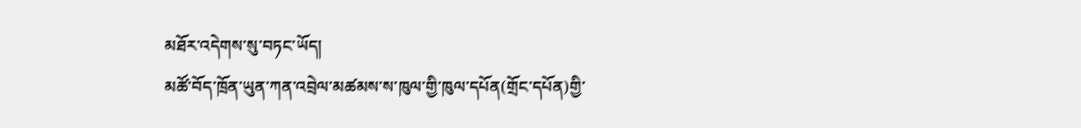མཐོར་འདེགས་སུ་བཏང་ཡོད།
མཚོ་བོད་ཁྲོན་ཡུན་ཀན་འབྲེལ་མཚམས་ས་ཁུལ་གྱི་ཁུལ་དཔོན(གྲོང་དཔོན)གྱི་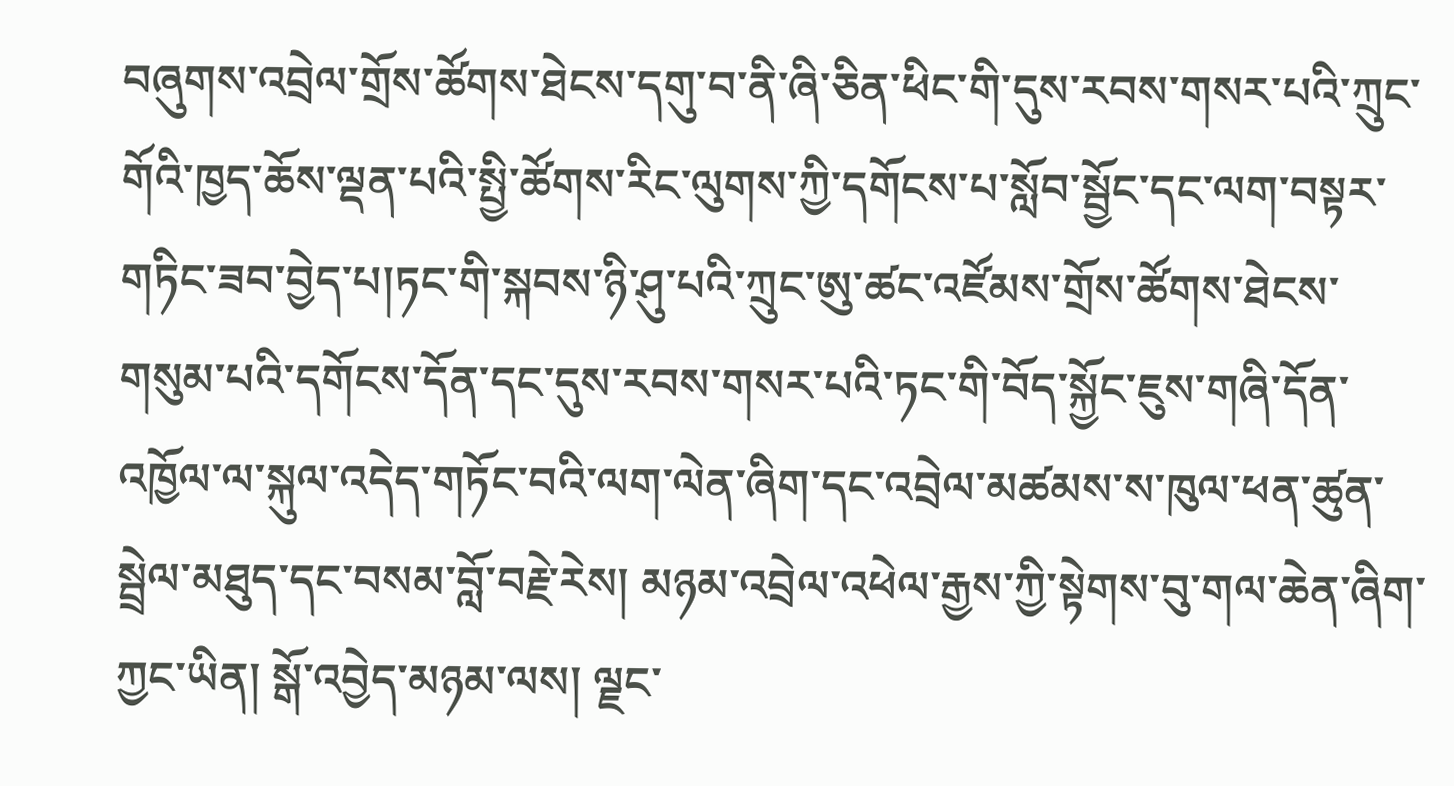བཞུགས་འབྲེལ་གྲོས་ཚོགས་ཐེངས་དགུ་བ་ནི་ཞི་ཅིན་ཕིང་གི་དུས་རབས་གསར་པའི་ཀྲུང་གོའི་ཁྱད་ཆོས་ལྡན་པའི་སྤྱི་ཚོགས་རིང་ལུགས་ཀྱི་དགོངས་པ་སློབ་སྦྱོང་དང་ལག་བསྟར་གཏིང་ཟབ་བྱེད་པ།ཏང་གི་སྐབས་ཉི་ཤུ་པའི་ཀྲུང་ཨུ་ཚང་འཛོམས་གྲོས་ཚོགས་ཐེངས་གསུམ་པའི་དགོངས་དོན་དང་དུས་རབས་གསར་པའི་ཏང་གི་བོད་སྐྱོང་ཇུས་གཞི་དོན་འཁྱོལ་ལ་སྐུལ་འདེད་གཏོང་བའི་ལག་ལེན་ཞིག་དང་འབྲེལ་མཚམས་ས་ཁུལ་ཕན་ཚུན་སྦྲེལ་མཐུད་དང་བསམ་བློ་བརྗེ་རེས། མཉམ་འབྲེལ་འཕེལ་རྒྱས་ཀྱི་སྟེགས་བུ་གལ་ཆེན་ཞིག་ཀྱང་ཡིན། སྒོ་འབྱེད་མཉམ་ལས། ལྗང་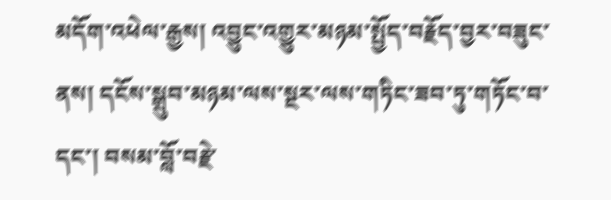མདོག་འཕེལ་རྒྱས། འབྱུང་འགྱུར་མཉམ་སྤྱོད་བརྗོད་བྱར་བཟུང་ནས། དངོས་སྒྲུབ་མཉམ་ལས་སྔར་ལས་གཏིང་ཟབ་ཏུ་གཏོང་བ་དང་། བསམ་བློ་བརྗེ་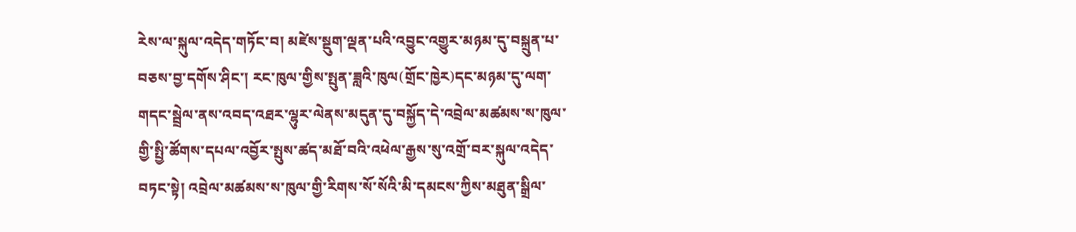རེས་ལ་སྐུལ་འདེད་གཏོང་བ། མཛེས་སྡུག་ལྡན་པའི་འབྱུང་འགྱུར་མཉམ་དུ་བསྐྲུན་པ་བཅས་བྱ་དགོས་ཤིང་། རང་ཁུལ་གྱིས་སྤུན་ཟླའི་ཁུལ(གྲོང་ཁྱེར)དང་མཉམ་དུ་ལག་གདང་སྦྲེལ་ནས་འབད་འཐར་ལྷུར་ལེནས་མདུན་དུ་བསྐྱོད་དེ་འབྲེལ་མཚམས་ས་ཁུལ་གྱི་སྤྱི་ཚོགས་དཔལ་འབྱོར་སྤུས་ཚད་མཐོ་བའི་འཕེལ་རྒྱས་སུ་འགྲོ་བར་སྐུལ་འདེད་བཏང་སྟེ། འབྲེལ་མཚམས་ས་ཁུལ་གྱི་རིགས་སོ་སོའི་མི་དམངས་ཀྱིས་མཐུན་སྒྲིལ་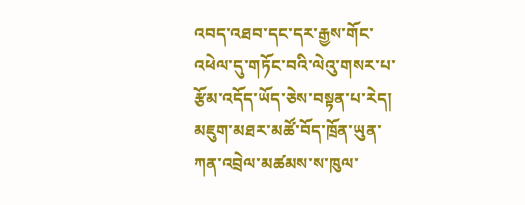འབད་འཐབ་དང་དར་རྒྱས་གོང་འཕེལ་དུ་གཏོང་བའི་ལེའུ་གསར་པ་རྩོམ་འདོད་ཡོད་ཅེས་བསྟན་པ་རེད།
མཇུག་མཐར་མཚོ་བོད་ཁྲོན་ཡུན་ཀན་འབྲེལ་མཚམས་ས་ཁུལ་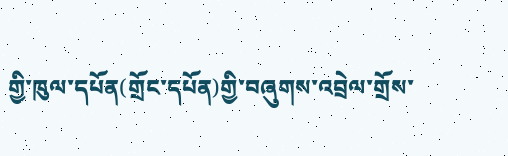གྱི་ཁུལ་དཔོན(གྲོང་དཔོན)གྱི་བཞུགས་འབྲེལ་གྲོས་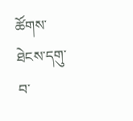ཚོགས་ཐེངས་དགུ་བ་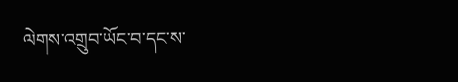ལེགས་འགྲུབ་ཡོང་བ་དང་ས་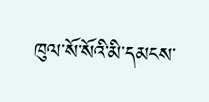ཁུལ་སོ་སོའི་མི་དམངས་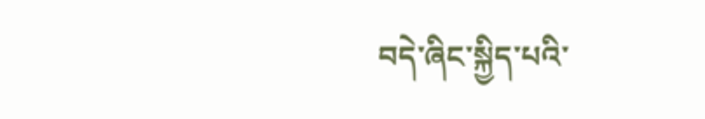བདེ་ཞིང་སྐྱིད་པའི་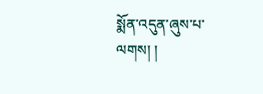སྨོན་འདུན་ཞུས་པ་ལགས། །